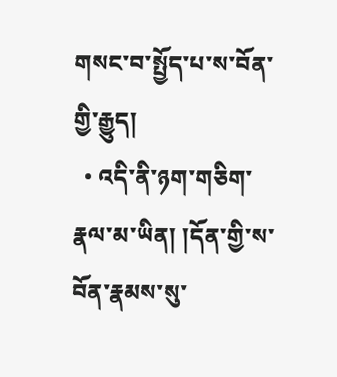གསང་བ་སྤྱོད་པ་ས་བོན་གྱི་རྒྱུད།
  • འདི་ནི་ཉག་གཅིག་རྣལ་མ་ཡིན། །དོན་གྱི་ས་བོན་རྣམས་སུ་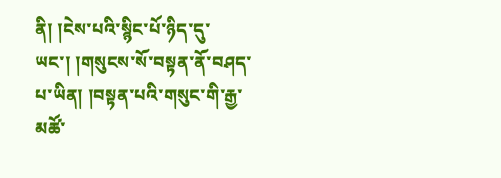ནི། །ངེས་པའི་སྙིང་པོ་ཉིད་དུ་ཡང་། །གསུངས་སོ་བསྟན་ནོ་བཤད་པ་ཡིན། །བསྟན་པའི་གསུང་གི་རྒྱ་མཚོ་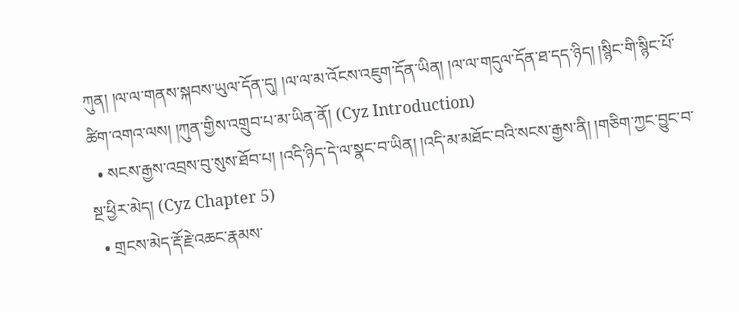ཀུན། །ལ་ལ་གནས་སྐབས་ཡུལ་དོན་དུ། །ལ་ལ་མ་འོངས་འཇུག་དོན་ཡིན། །ལ་ལ་གདུལ་དོན་ཐ་དད་ཉིད། །སྙིང་གི་སྙིང་པོ་ཚིག་འགའ་ལས། །ཀུན་གྱིས་འགྲུབ་པ་མ་ཡིན་ནོ། (Cyz Introduction)
  • སངས་རྒྱས་འབྲས་བུ་སུས་ཐོབ་པ། །འདི་ཉིད་དེ་ལ་སྣང་བ་ཡིན། །འདི་མ་མཐོང་བའི་སངས་རྒྱས་ནི། །གཅིག་ཀྱང་བྱུང་བ་སྔ་ཕྱིར་མེད། (Cyz Chapter 5)
  • གྲངས་མེད་རྡོ་རྗེ་འཆང་རྣམས་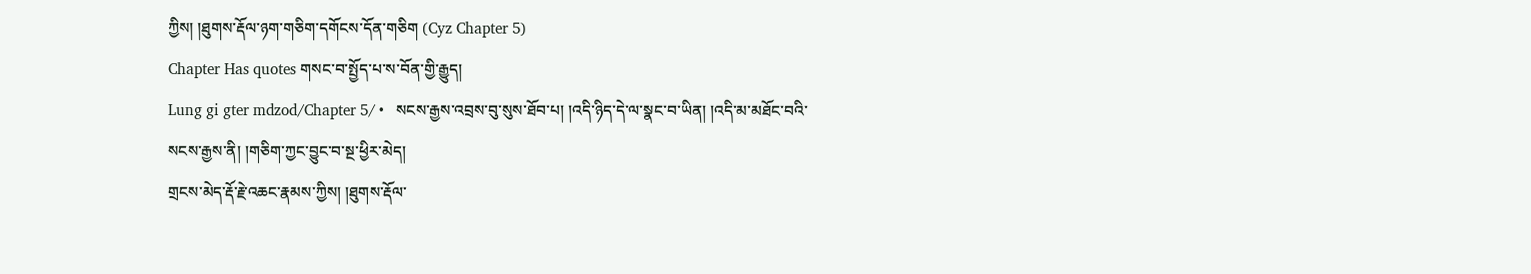ཀྱིས། །ཐུགས་རྡོལ་ཉག་གཅིག་དགོངས་དོན་གཅིག (Cyz Chapter 5)
Chapter Has quotes གསང་བ་སྤྱོད་པ་ས་བོན་གྱི་རྒྱུད།
Lung gi gter mdzod/Chapter 5/ •   སངས་རྒྱས་འབྲས་བུ་སུས་ཐོབ་པ། །འདི་ཉིད་དེ་ལ་སྣང་བ་ཡིན། །འདི་མ་མཐོང་བའི་སངས་རྒྱས་ནི། །གཅིག་ཀྱང་བྱུང་བ་སྔ་ཕྱིར་མེད།
གྲངས་མེད་རྡོ་རྗེ་འཆང་རྣམས་ཀྱིས། །ཐུགས་རྡོལ་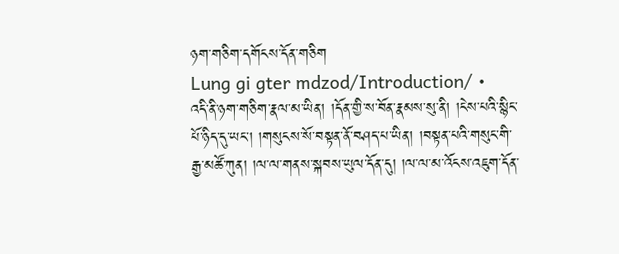ཉག་གཅིག་དགོངས་དོན་གཅིག
Lung gi gter mdzod/Introduction/ •   འདི་ནི་ཉག་གཅིག་རྣལ་མ་ཡིན། །དོན་གྱི་ས་བོན་རྣམས་སུ་ནི། །ངེས་པའི་སྙིང་པོ་ཉིད་དུ་ཡང་། །གསུངས་སོ་བསྟན་ནོ་བཤད་པ་ཡིན། །བསྟན་པའི་གསུང་གི་རྒྱ་མཚོ་ཀུན། །ལ་ལ་གནས་སྐབས་ཡུལ་དོན་དུ། །ལ་ལ་མ་འོངས་འཇུག་དོན་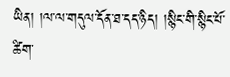ཡིན། །ལ་ལ་གདུལ་དོན་ཐ་དད་ཉིད། །སྙིང་གི་སྙིང་པོ་ཚིག་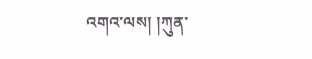འགའ་ལས། །ཀུན་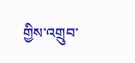གྱིས་འགྲུབ་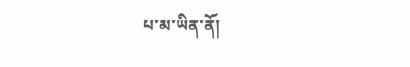པ་མ་ཡིན་ནོ།